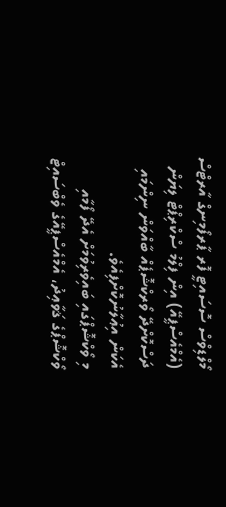މޯލްޑިވްސް ސޮސައިޓީ ފޮރ ޕާރފޯމިނގް އާރޓްސް (އެމްއެސްޕީއޭ) އިން ފިލްމު ސްކްރިޕްޓް ލިޔަން ދަސްކޮށްދޭ ވޯރކްޝޮޕެއް ބާއްވަން ނިންމައި އެކަން އިޢުލާނުކޮށްފިއެވެ.
މި ވޯކްޝޮޕްގައި ބައިވެރިވުމަށް އެދޭ ފޯމާއި ވޯކްޝޮޕްގެ ޤަވާޢިދު، އެމްއެސްޕީއޭގެ ވެބްސައިޓް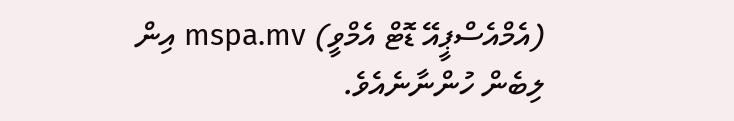(އެމްއެސްޕީއޭ ޑޮޓް އެމްވީ) mspa.mv އިން ލިބެން ހުންނާނެއެވެ.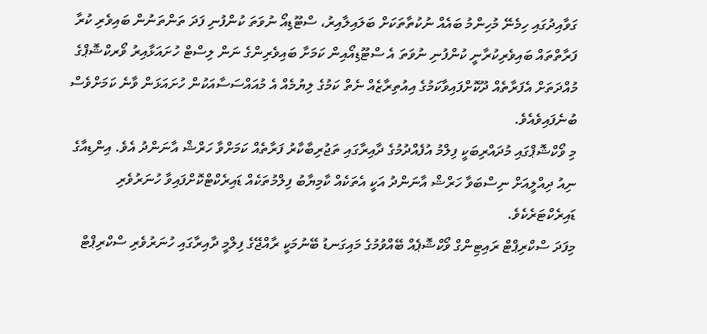ގަވާއިދުގައި ހިމެނޭ މުހިންމު ބައެއް ނުކުތާތަކަށް ބަލައިލާއިރު، ސްޓޫޑިއޯ ނުވަތަ ކުންފުނި ފަދަ ތަންތަނުން ބައިވެރި ކުރާ ފަރާތްތައް ބައިވެރިކުރާނީ ކުންފުނި ނުވަތަ އެ ސްޓޫޑިއޯއިން ކަމަށާ ބައިވެރިންގެ ނަން ލިސްޓް ހުށައަޅާއިރު ވޯރކްޝޮޕްގެ މުއްދަތަށް އެފަރާތެއް ދޫކޮށްފައިވާކަމުގެ އިއުތިރާޒެއް ނެތް ކަމުގެ ލިޔުމެއް އެ މުއައްސަސާއަކުން ހުށައަޅަން ވާނެ ކަމަށްވެސް ބުނެފައިވެއެވެ.
މި ވޯކްޝޮޕްގައި މުދައްރިބަކީ ފިލްމު އުފެއްދުމުގެ ދާއިރާގައި ތަޖުރިބާކާރު ފަރާތެއް ކަމަށްވާ ހަރްޝް އާނަންދު އެވެ. އިންޑިއާގެ ނިއު ދިއްލީއަށް ނިސްބަވާ ހަރްޝް އާނަންދު އަކީ އެތަކެއް ކާމިޔާބު ފިލްމުތަކެއް ޑައިރެކްޓްކޮށްފައިވާ ހުނަރުވެރި ޑައިރެކްޓަރެކެވެ.
މިފަދަ ސްކްރިޕްޓް ރައިޓިންގް ވޯކްޝޮޕެއް ބޭއްވުމުގެ މައިގަނޑު ބޭނުމަކީ ރާއްޖޭގެ ފިލްމީ ދާއިރާގައި ހުނަރުވެރި ސްކްރިޕްޓް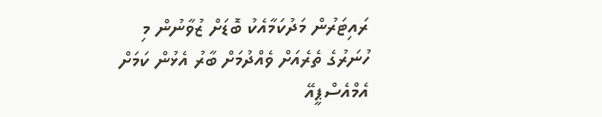ރައިޓަރުން މަދުކަމާއެކު ބޮޑަށް ޒުވާނުން މި ހުނަރުގެ ތެރެއަށް ވެއްދުމަށް ބާރު އެޅުން ކަމަށް އެމްއެސްޕީއޭ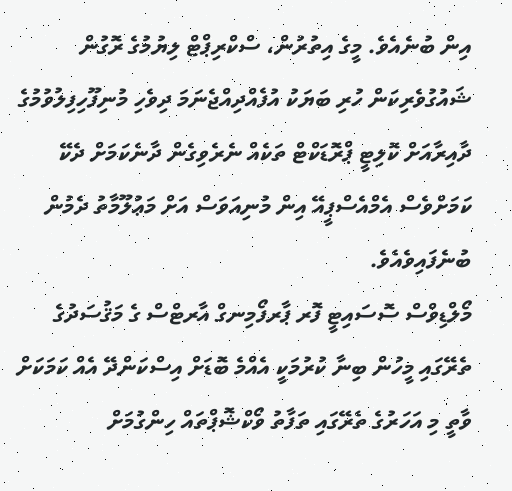އިން ބުނެއެވެ. މީގެ އިތުރުން، ސްކްރިޕްޓް ލިޔުމުގެ ރޮގުން ޝައުގުވެރިކަން ހުރި ބަޔަކު އުފެއްދިއްޖެނަމަ ދިވެހި މުނިފޫހިފިލުވުމުގެ ދާއިރާއަށް ކޮލިޓީ ޕްރޮޑަކްޓް ތަކެއް ނެރެވިގެން ދާނެކަމަށް ދެކޭ ކަމަށްވެސް އެމްއެސްޕީއޭ އިން މުނިއަވަސް އަށް މަޢުލޫމާތު ދެމުން ބުނެފައިވެއެވެ.
މޯލްޑިވްސް ސޮސައިޓީ ފޮރ ޕާރފޯމިނގް އާރޓްސް ގެ މަޤުސަދުގެ ތެރޭގައި މީހުން ބިނާ ކުރުމަކީ އެއްމެ ބޮޑަށް އިސްކަންދޭ އެއް ކަމަކަށް ވާތީ މި އަހަރުގެ ތެރޭގައި ތަފާތު ވޯކްޝޮޕްތައް ހިންގުމަށް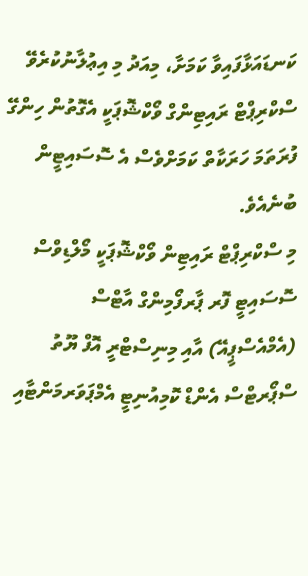ކަނޑައަޅާފައިވާ ކަމަށާ، މިއަދު މި އިޢުލާނުކުރެވޭ ސްކްރިޕްޓް ރައިޓިންގް ވޯކްޝޮޕަކީ އެގޮތުން ހިންގޭ ފުރަތަމަ ހަރަކާތް ކަމަށްވެސް އެ ސޮސައިޓީން ބުނެއެވެ.
މި ސްކްރިޕްޓް ރައިޓިން ވޯކްޝޮޕަކީ މޯލްޑިވްސް ސޮސައިޓީ ފޮރ ޕާރފޯމިންގް އާޓްސް (އެމްއެސްޕީއޭ) އާއި މިނިސްޓްރީ އޮފް ޔޫތު ސްޕޯރޓްސް އެންޑް ކޮމިއުނިޓީ އެމްޕަވަރމަންޓާއި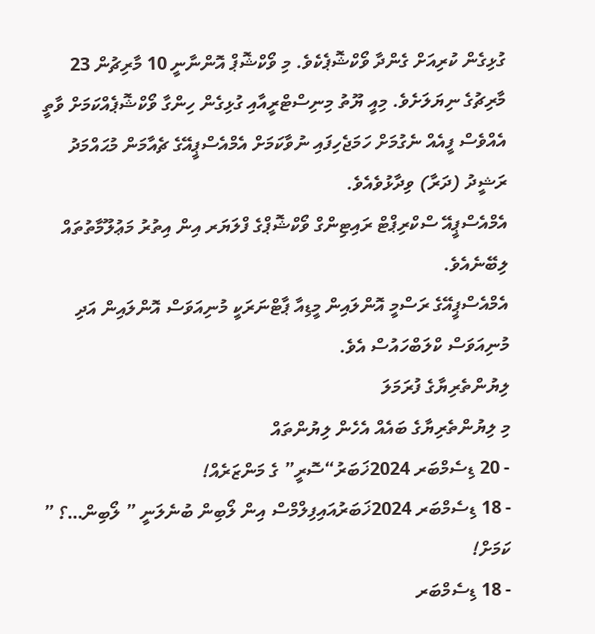ގުޅިގެން ކުރިއަށް ގެންދާ ވޯކްޝޮޕެކެވެ. މި ވޯކްޝޮޕް އޮންނާނީ 10 މާރިޗުން 23 މާރިޗުގެ ނިޔަލަށެވެ. މިއީ ޔޫތު މިނިސްޓްރީއާއި ގުޅިގެން ހިންގާ ވޯކްޝޮޕެއްކަމަށް ވާތީ އެއްވެސް ފީއެއް ނެގުމަށް ހަމަޖެހިފައި ނުވާކަމަށް އެމްއެސްޕީއޭގެ ޗެއާމަން މުޙައްމަދު ރަޝީދު (ދަރާ) ވިދާޅުވެއެވެ.
އެމްއެސްޕީއޭ ސްކްރިޕްޓް ރައިޓިންގް ވޯކްޝޮޕްގެ ފްލަޔަރ އިން އިތުރު މަޢުލޫމާތުތައް ލިބޭނެއެވެ.
އެމްއެސްޕީއޭގެ ރަސްމީ އޮންލައިން މީޑިއާ ޕާޓްނަރަކީ މުނިއަވަސް އޮންލައިން އަދި މުނިއަވަސް ކްލަބްހައުސް އެވެ.
ލިޔުންތެރިޔާގެ ފުރަމަލަ
މި ލިޔުންތެރިޔާގެ ބައެއް އެހެން ލިޔުންތައް
- 20 ޑިސެމްބަރ 2024ޚަބަރު“ސޮރީ” ގެ މަންޒަރެއް!
- 18 ޑިސެމްބަރ 2024ޚަބަރުއައިފިލްމްސް އިން ލޯބިން ބުނެލަނީ ” ލޯބިން…؟ ” ކަމަށް!
- 18 ޑިސެމްބަރ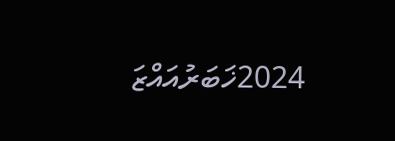2024ޚަބަރުއައްޒަ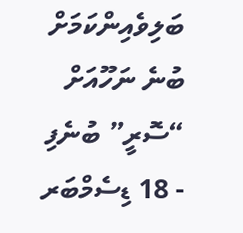ބަލިވެއިންކަމަށް ބުނެ ނަހޫއަށް “ސޮރީ” ބުނެފި
- 18 ޑިސެމްބަރ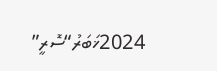2024ޚަބަރު“ސޮރީ”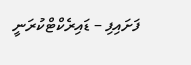ފަށައިފި – ޑައިރެކްޓްކުރަނީ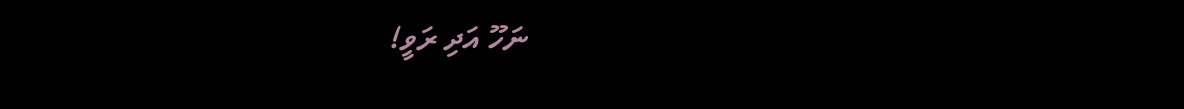ނަހޫ އަދި ރަވީ!